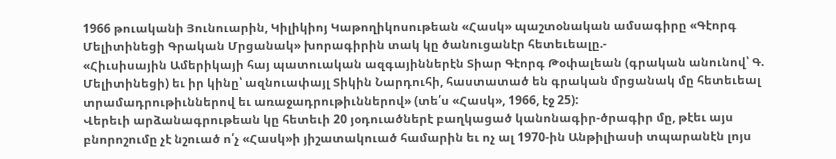1966 թուականի Յունուարին, Կիլիկիոյ Կաթողիկոսութեան «Հասկ» պաշտօնական ամսագիրը «Գէորգ Մելիտինեցի Գրական Մրցանակ» խորագիրին տակ կը ծանուցանէր հետեւեալը.-
«Հիւսիսային Ամերիկայի հայ պատուական ազգայիններէն Տիար Գէորգ Թօփալեան (գրական անունով՝ Գ. Մելիտինեցի) եւ իր կինը՝ ազնուափայլ Տիկին Նարդուհի, հաստատած են գրական մրցանակ մը հետեւեալ տրամադրութիւններով եւ առաջադրութիւններով» (տե՛ս «Հասկ», 1966, էջ 25):
Վերեւի արձանագրութեան կը հետեւի 20 յօդուածներէ բաղկացած կանոնագիր-ծրագիր մը, թէեւ այս բնորոշումը չէ նշուած ո՛չ «Հասկ»ի յիշատակուած համարին եւ ոչ ալ 1970-ին Անթիլիասի տպարանէն լոյս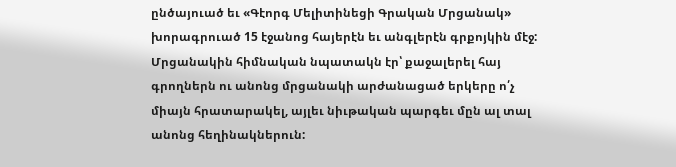ընծայուած եւ «Գէորգ Մելիտինեցի Գրական Մրցանակ» խորագրուած 15 էջանոց հայերէն եւ անգլերէն գրքոյկին մէջ:
Մրցանակին հիմնական նպատակն էր՝ քաջալերել հայ գրողներն ու անոնց մրցանակի արժանացած երկերը ո՛չ միայն հրատարակել, այլեւ նիւթական պարգեւ մըն ալ տալ անոնց հեղինակներուն: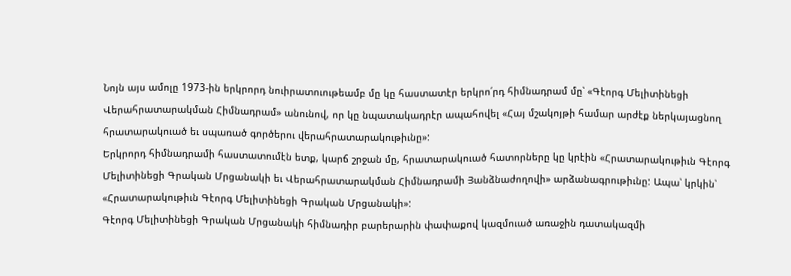Նոյն այս ամոլը 1973-ին երկրորդ նուիրատուութեամբ մը կը հաստատէր երկրո՛րդ հիմնադրամ մը՝ «Գէորգ Մելիտինեցի Վերահրատարակման Հիմնադրամ» անունով, որ կը նպատակադրէր ապահովել «Հայ մշակոյթի համար արժէք ներկայացնող հրատարակուած եւ սպառած գործերու վերահրատարակութիւնը»:
Երկրորդ հիմնադրամի հաստատումէն ետք, կարճ շրջան մը, հրատարակուած հատորները կը կրէին «Հրատարակութիւն Գէորգ Մելիտինեցի Գրական Մրցանակի եւ Վերահրատարակման Հիմնադրամի Յանձնաժողովի» արձանագրութիւնը: Ապա՝ կրկին՝ «Հրատարակութիւն Գէորգ Մելիտինեցի Գրական Մրցանակի»:
Գէորգ Մելիտինեցի Գրական Մրցանակի հիմնադիր բարերարին փափաքով կազմուած առաջին դատակազմի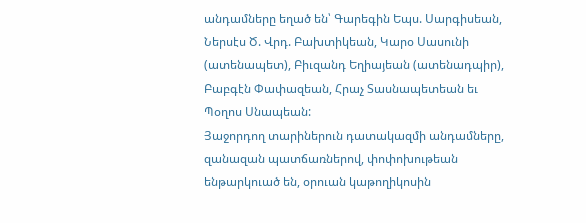անդամները եղած են՝ Գարեգին Եպս. Սարգիսեան, Ներսէս Ծ. Վրդ. Բախտիկեան, Կարօ Սասունի (ատենապետ), Բիւզանդ Եղիայեան (ատենադպիր), Բաբգէն Փափազեան, Հրաչ Տասնապետեան եւ Պօղոս Սնապեան:
Յաջորդող տարիներուն դատակազմի անդամները, զանազան պատճառներով, փոփոխութեան ենթարկուած են, օրուան կաթողիկոսին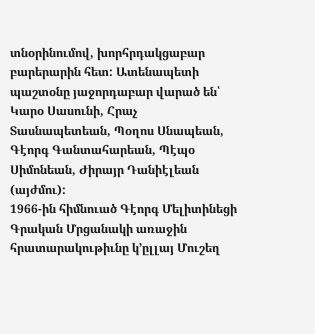տնօրինումով, խորհրդակցաբար բարերարին հետ: Ատենապետի պաշտօնը յաջորդաբար վարած են՝ Կարօ Սասունի, Հրաչ Տասնապետեան, Պօղոս Սնապեան, Գէորգ Գանտահարեան, Պէպօ Սիմոնեան, Ժիրայր Դանիէլեան (այժմու):
1966-ին հիմնուած Գէորգ Մելիտինեցի Գրական Մրցանակի առաջին հրատարակութիւնը կ’ըլլայ Մուշեղ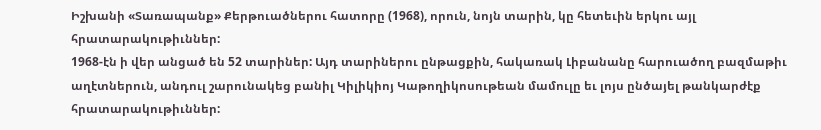Իշխանի «Տառապանք» Քերթուածներու հատորը (1968), որուն, նոյն տարին, կը հետեւին երկու այլ հրատարակութիւններ:
1968-էն ի վեր անցած են 52 տարիներ: Այդ տարիներու ընթացքին, հակառակ Լիբանանը հարուածող բազմաթիւ աղէտներուն, անդուլ շարունակեց բանիլ Կիլիկիոյ Կաթողիկոսութեան մամուլը եւ լոյս ընծայել թանկարժէք հրատարակութիւններ: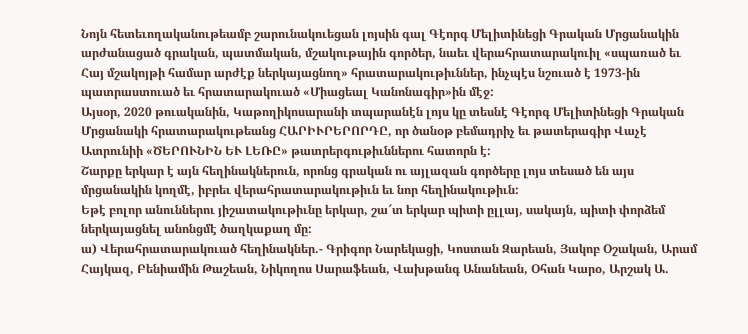Նոյն հետեւողականութեամբ շարունակուեցան լոյսին գալ Գէորգ Մելիտինեցի Գրական Մրցանակին արժանացած գրական, պատմական, մշակութային գործեր, նաեւ վերահրատարակուիլ «սպառած եւ Հայ մշակոյթի համար արժէք ներկայացնող» հրատարակութիւններ, ինչպէս նշուած է 1973-ին պատրաստուած եւ հրատարակուած «Միացեալ Կանոնագիր»ին մէջ:
Այսօր, 2020 թուականին, Կաթողիկոսարանի տպարանէն լոյս կը տեսնէ Գէորգ Մելիտինեցի Գրական Մրցանակի հրատարակութեանց ՀԱՐԻՒՐԵՐՈՐԴԸ, որ ծանօթ բեմադրիչ եւ թատերագիր Վաչէ Ատրունիի «ԾԵՐՈՒՆԻՆ ԵՒ ԼԵՌԸ» թատրերգութիւններու հատորն է:
Շարքը երկար է այն հեղինակներուն, որոնց գրական ու այլազան գործերը լոյս տեսած են այս մրցանակին կողմէ, իբրեւ վերահրատարակութիւն եւ նոր հեղինակութիւն:
Եթէ բոլոր անուններու յիշատակութիւնը երկար, շա՜տ երկար պիտի ըլլայ, սակայն, պիտի փորձեմ ներկայացնել անոնցմէ ծաղկաքաղ մը:
ա) Վերահրատարակուած հեղինակներ.- Գրիգոր Նարեկացի, Կոստան Զարեան, Յակոբ Օշական, Արամ Հայկազ, Բենիամին Թաշեան, Նիկողոս Սարաֆեան, Վախթանգ Անանեան, Օհան Կարօ, Արշակ Ա.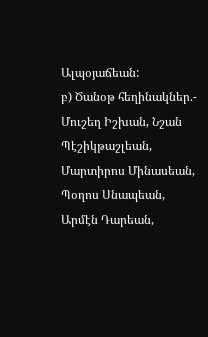Ալպօյաճեան:
բ) Ծանօթ հեղինակներ.- Մուշեղ Իշխան, Նշան Պէշիկթաշլեան, Մարտիրոս Մինասեան, Պօղոս Սնապեան, Արմէն Դարեան,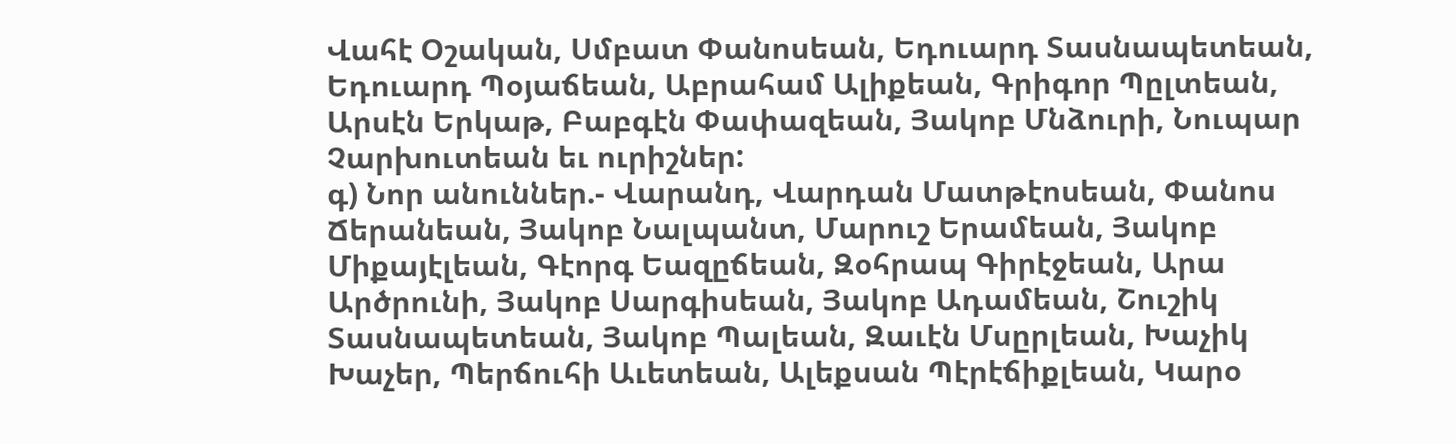Վահէ Օշական, Սմբատ Փանոսեան, Եդուարդ Տասնապետեան, Եդուարդ Պօյաճեան, Աբրահամ Ալիքեան, Գրիգոր Պըլտեան, Արսէն Երկաթ, Բաբգէն Փափազեան, Յակոբ Մնձուրի, Նուպար Չարխուտեան եւ ուրիշներ:
գ) Նոր անուններ.- Վարանդ, Վարդան Մատթէոսեան, Փանոս Ճերանեան, Յակոբ Նալպանտ, Մարուշ Երամեան, Յակոբ Միքայէլեան, Գէորգ Եազըճեան, Զօհրապ Գիրէջեան, Արա Արծրունի, Յակոբ Սարգիսեան, Յակոբ Ադամեան, Շուշիկ Տասնապետեան, Յակոբ Պալեան, Զաւէն Մսըրլեան, Խաչիկ Խաչեր, Պերճուհի Աւետեան, Ալեքսան Պէրէճիքլեան, Կարօ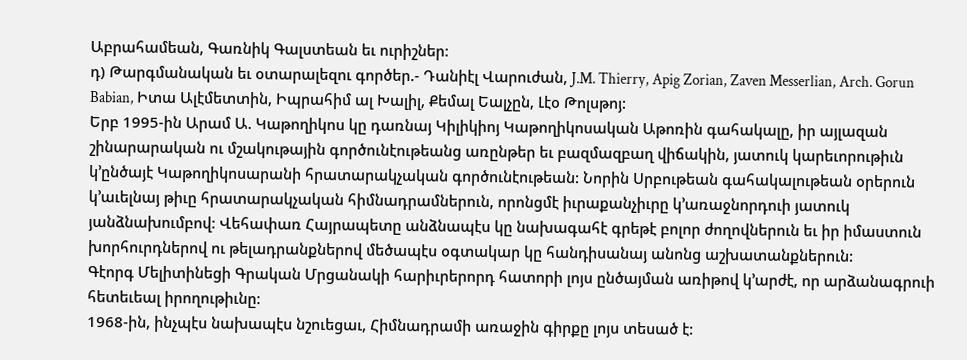Աբրահամեան, Գառնիկ Գալստեան եւ ուրիշներ:
դ) Թարգմանական եւ օտարալեզու գործեր.- Դանիէլ Վարուժան, J.M. Thierry, Apig Zorian, Zaven Messerlian, Arch. Gorun Babian, Իտա Ալէմետտին, Իպրահիմ ալ Խալիլ, Քեմալ Եալչըն, Լէօ Թոլսթոյ:
Երբ 1995-ին Արամ Ա. Կաթողիկոս կը դառնայ Կիլիկիոյ Կաթողիկոսական Աթոռին գահակալը, իր այլազան շինարարական ու մշակութային գործունէութեանց առընթեր եւ բազմազբաղ վիճակին, յատուկ կարեւորութիւն կ’ընծայէ Կաթողիկոսարանի հրատարակչական գործունէութեան: Նորին Սրբութեան գահակալութեան օրերուն կ’աւելնայ թիւը հրատարակչական հիմնադրամներուն, որոնցմէ իւրաքանչիւրը կ’առաջնորդուի յատուկ յանձնախումբով: Վեհափառ Հայրապետը անձնապէս կը նախագահէ գրեթէ բոլոր ժողովներուն եւ իր իմաստուն խորհուրդներով ու թելադրանքներով մեծապէս օգտակար կը հանդիսանայ անոնց աշխատանքներուն:
Գէորգ Մելիտինեցի Գրական Մրցանակի հարիւրերորդ հատորի լոյս ընծայման առիթով կ’արժէ, որ արձանագրուի հետեւեալ իրողութիւնը:
1968-ին, ինչպէս նախապէս նշուեցաւ, Հիմնադրամի առաջին գիրքը լոյս տեսած է: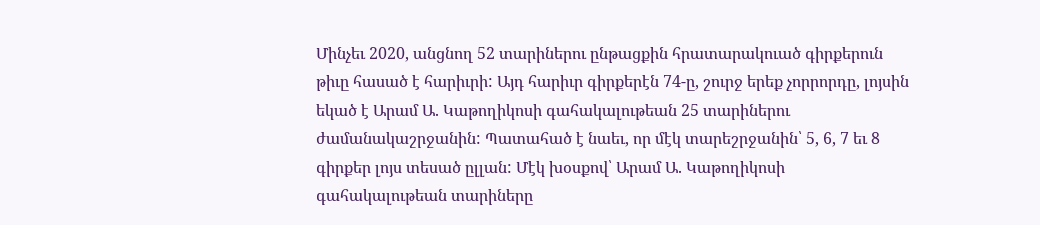Մինչեւ 2020, անցնող 52 տարիներու ընթացքին հրատարակուած գիրքերուն թիւը հասած է հարիւրի: Այդ հարիւր գիրքերէն 74-ը, շուրջ երեք չորրորդը, լոյսին եկած է Արամ Ա. Կաթողիկոսի գահակալութեան 25 տարիներու ժամանակաշրջանին: Պատահած է նաեւ, որ մէկ տարեշրջանին՝ 5, 6, 7 եւ 8 գիրքեր լոյս տեսած ըլլան: Մէկ խօսքով՝ Արամ Ա. Կաթողիկոսի գահակալութեան տարիները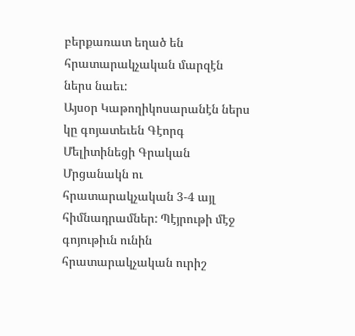բերքառատ եղած են հրատարակչական մարզէն ներս նաեւ:
Այսօր Կաթողիկոսարանէն ներս կը գոյատեւեն Գէորգ Մելիտինեցի Գրական Մրցանակն ու հրատարակչական 3-4 այլ հիմնադրամներ: Պէյրութի մէջ գոյութիւն ունին հրատարակչական ուրիշ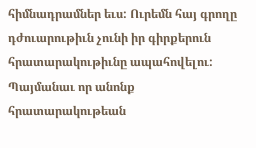հիմնադրամներ եւս: Ուրեմն հայ գրողը դժուարութիւն չունի իր գիրքերուն հրատարակութիւնը ապահովելու: Պայմանաւ որ անոնք հրատարակութեան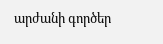արժանի գործեր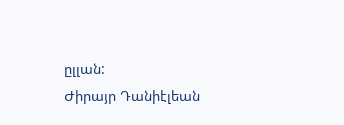ըլլան:
Ժիրայր Դանիէլեան